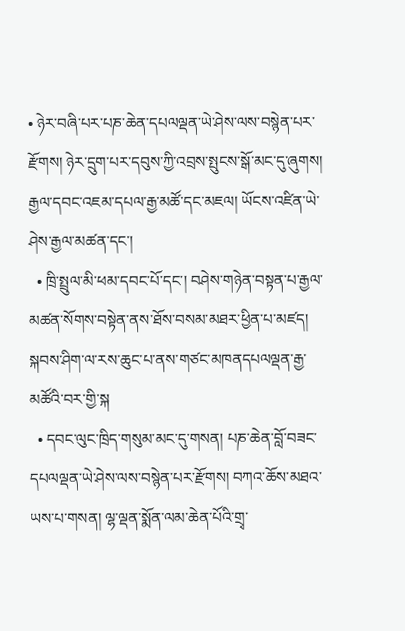• ཉེར་བཞི་པར་པཎ་ཆེན་དཔལལྡན་ཡེ་ཤེས་ལས་བསྙེན་པར་རྫོགས། ཉེར་དྲུག་པར་དབུས་ཀྱི་འབྲས་སྤུངས་སྒོ་མང་དུ་ཞུགས། རྒྱལ་དབང་འཇམ་དཔལ་རྒྱ་མཚོ་དང་མཇལ། ཡོངས་འཛིན་ཡེ་ཤེས་རྒྱལ་མཚན་དང་།
  • ཁྲི་སྤྲུལ་མི་ཕམ་དབང་པོ་དང་། བཤེས་གཉེན་བསྟན་པ་རྒྱལ་མཚན་སོགས་བསྟེན་ནས་ཐོས་བསམ་མཐར་ཕྱིན་པ་མཛད། སྐབས་ཤིག་ལ་རས་ཆུང་པ་ནས་གཙང་མཁནདཔལལྡན་རྒྱ་མཚོའི་བར་གྱི་སྐ
  • དབང་ལུང་ཁྲིད་གསུམ་མང་དུ་གསན། པཎ་ཆེན་བློ་བཟང་དཔལལྡན་ཡེ་ཤེས་ལས་བསྙེན་པར་རྫོགས། བཀའ་ཆོས་མཐའ་ཡས་པ་གསན། ལྷ་ལྡན་སྨོན་ལམ་ཆེན་པོའི་གྲྭ་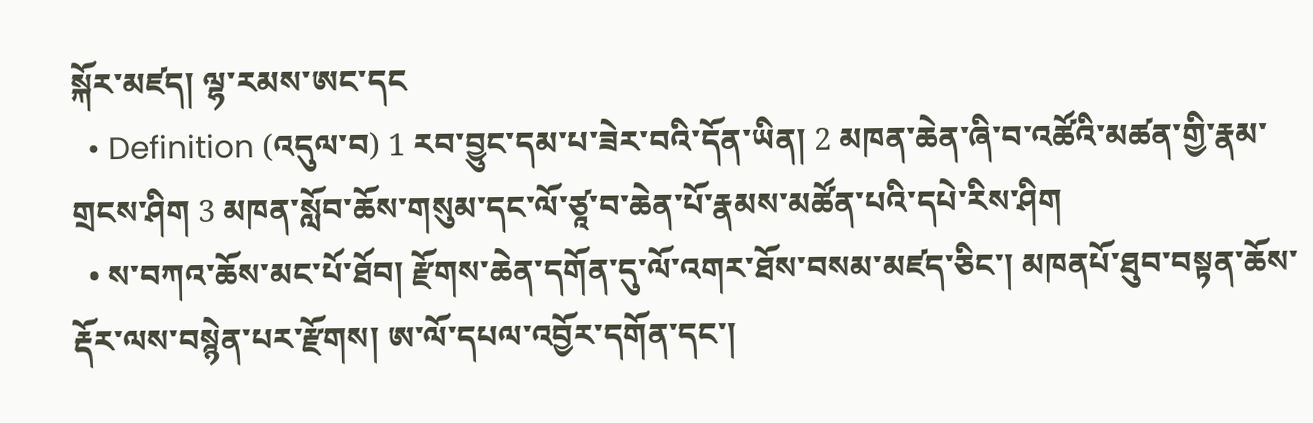སྐོར་མཛད། ལྷ་རམས་ཨང་དང
  • Definition (འདུལ་བ) 1 རབ་བྱུང་དམ་པ་ཟེར་བའི་དོན་ཡིན། 2 མཁན་ཆེན་ཞི་བ་འཚོའི་མཚན་གྱི་རྣམ་གྲངས་ཤིག 3 མཁན་སློབ་ཆོས་གསུམ་དང་ལོ་ཙཱ་བ་ཆེན་པོ་རྣམས་མཚོན་པའི་དཔེ་རིས་ཤིག
  • ས་བཀའ་ཆོས་མང་པོ་ཐོབ། རྫོགས་ཆེན་དགོན་དུ་ལོ་འགར་ཐོས་བསམ་མཛད་ཅིང་། མཁནཔོ་ཐུབ་བསྟན་ཆོས་རྡོར་ལས་བསྙེན་པར་རྫོགས། ཨ་ལོ་དཔལ་འབྱོར་དགོན་དང་།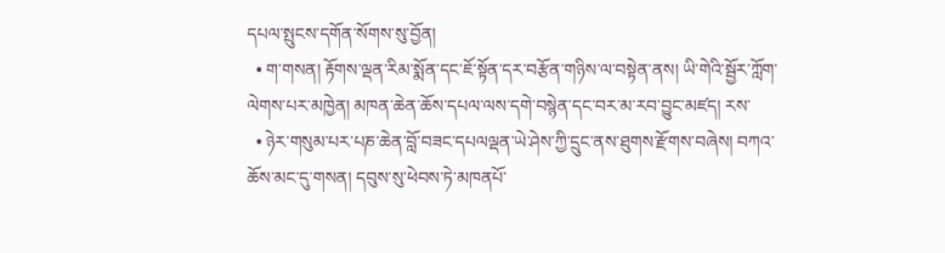དཔལ་སྤུངས་དགོན་སོགས་སུ་བྱོན།
  • ག་གསན། རྟོགས་ལྡན་རིམ་སྨོན་དང་ཇོ་སྟོན་དར་བརྩོན་གཉིས་ལ་བསྟེན་ནས། ཡི་གེའི་སྦྱོར་ཀློག་ལེགས་པར་མཁྱེན། མཁན་ཆེན་ཆོས་དཔལ་ལས་དགེ་བསྙེན་དང་བར་མ་རབ་བྱུང་མཛད། རས་
  • ཉེར་གསུམ་པར་པཎ་ཆེན་བློ་བཟང་དཔལལྡན་ཡེ་ཤེས་ཀྱི་དྲུང་ནས་ཐུགས་རྫོགས་བཞེས། བཀའ་ཆོས་མང་དུ་གསན། དབུས་སུ་ཕེབས་ཏེ་མཁནཔོ་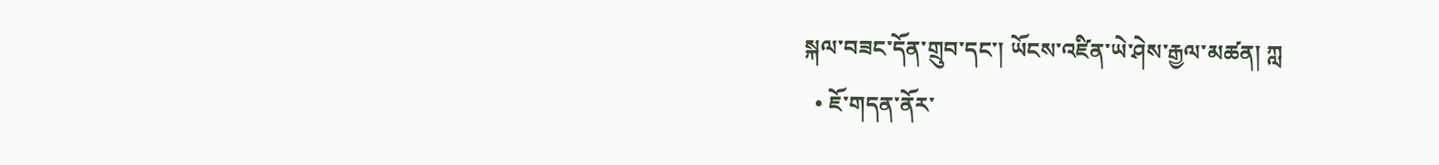སྐལ་བཟང་དོན་གྲུབ་དང་། ཡོངས་འཛིན་ཡེ་ཤེས་རྒྱལ་མཚན། ཀླ
  • ཇོ་གདན་ནོར་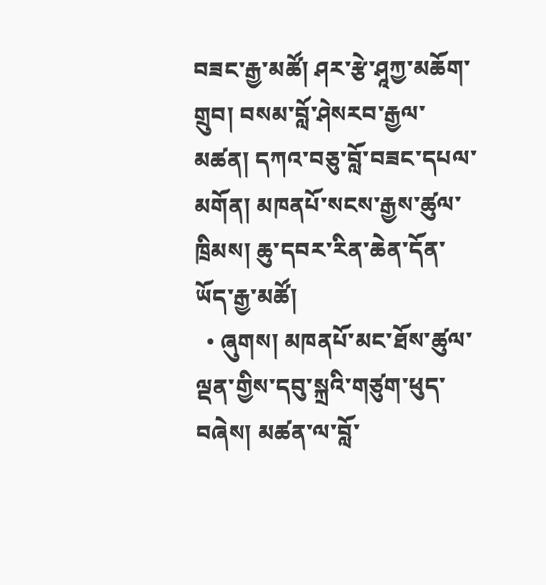བཟང་རྒྱ་མཚོ། ཤར་རྩེ་ཤཱཀྱ་མཆོག་གྲུབ། བསམ་བློ་ཤེསརབ་རྒྱལ་མཚན། དཀའ་བཅུ་བློ་བཟང་དཔལ་མགོན། མཁནཔོ་སངས་རྒྱས་ཚུལ་ཁྲིམས། ཆུ་དབར་རིན་ཆེན་དོན་ཡོད་རྒྱ་མཚོ།
  • ཞུགས། མཁནཔོ་མང་ཐོས་ཚུལ་ལྡན་གྱིས་དབུ་སྐྲའི་གཙུག་ཕུད་བཞེས། མཚན་ལ་བློ་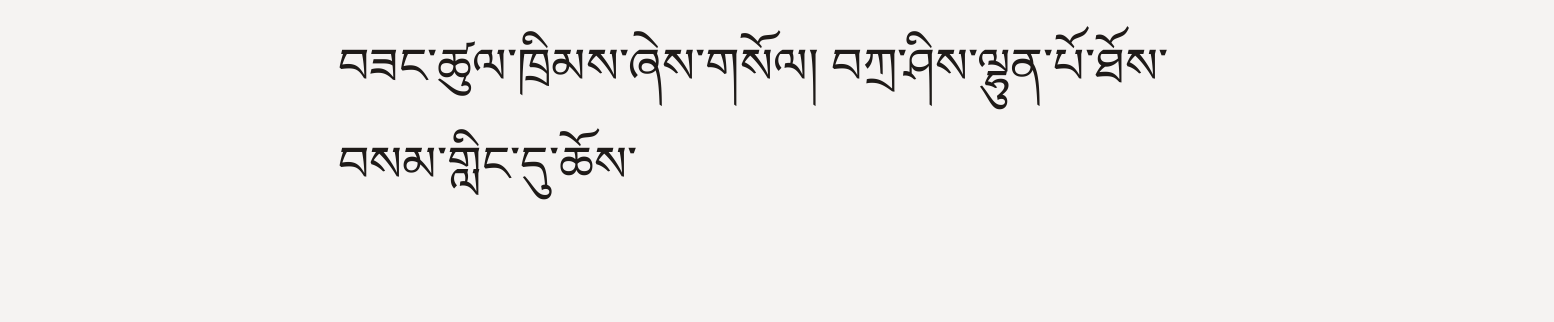བཟང་ཚུལ་ཁྲིམས་ཞེས་གསོལ། བཀྲ་ཤིས་ལྷུན་པོ་ཐོས་བསམ་གླིང་དུ་ཆོས་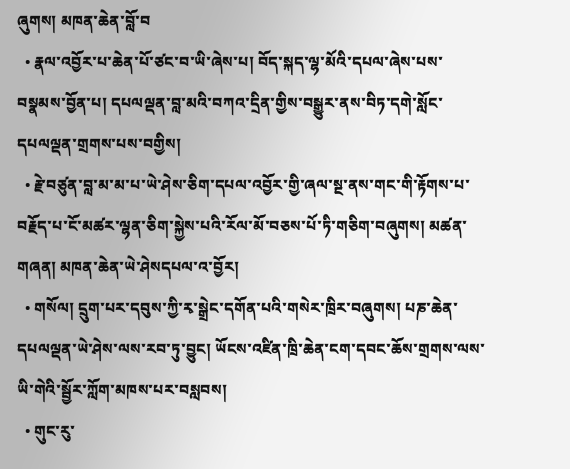ཞུགས། མཁན་ཆེན་བློ་བ
  • རྣལ་འབྱོར་པ་ཆེན་པོ་ཙང་བ་ཡི་ཞེས་པ། བོད་སྐད་ལྷ་མོའི་དཔལ་ཞེས་པས་བསྣམས་བྱོན་པ། དཔལལྡན་བླ་མའི་བཀའ་དྲིན་གྱིས་བསྒྱུར་ནས་བིཏ་དགེ་སློང་དཔལལྡན་གྲགས་པས་བགྱིས།
  • རྗེ་བཙུན་བླ་མ་མ་པ་ཡེ་ཤེས་ཅིག་དཔལ་འབྱོར་གྱི་ཞལ་སྔ་ནས་གང་གི་རྟོགས་པ་བརྗོད་པ་ངོ་མཚར་ལྷན་ཅིག་སྐྱེས་པའི་རོལ་མོ་བཅས་པོ་ཏི་གཅིག་བཞུགས། མཚན་གཞན། མཁན་ཆེན་ཡེ་ཤེསདཔལ་འ་བྱོར།
  • གསོལ། དྲུག་པར་དབུས་ཀྱི་རྭ་སྒྲེང་དགོན་པའི་གསེར་ཁྲིར་བཞུགས། པཎ་ཆེན་དཔལལྡན་ཡེ་ཤེས་ལས་རབ་ཏུ་བྱུང། ཡོངས་འཛིན་ཁྲི་ཆེན་ངག་དབང་ཆོས་གྲགས་ལས་ཡི་གེའི་སྦྱོར་ཀློག་མཁས་པར་བསླབས།
  • གུང་རུ་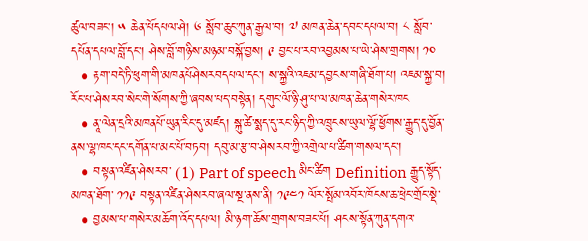ཚུལ་བཟང་། ༥ ཆེན་པོདཔལ་ཤེ། ༦ སློབ་ཆུང་ཀུན་རྒྱལ་བ། ༧ མཁན་ཆེན་དབང་དཔལ་བ། ༨ སློབ་དཔོན་དཔལ་བློ་དང་། ཤེས་བློ་གཉིས་མཉམ་བསྐོ་བྱས། ༩ བྱང་པ་རབ་འབྱམས་པ་ཡེ་ཤེས་གྲགས། ༡༠
  • རྟག་བདེ་ཏི་ཕུག་གི་མཁནཔོཤེསརབདཔལ་དང་། ས་སྐྱའི་འཇམ་དབྱངས་གཞི་ཐོག་པ། འཇམ་སྐྱ་བ། རོང་པ་ཤེསརབ་སེང་གེ་སོགས་ཀྱི་ཞབས་པད་བསྟེན། དགུང་ལོ་ཉི་ཤུ་པ་ལ་མཁན་ཆེན་གསེར་ཁང
  • ནཱ་ལེན་དྲའི་མཁནཔོ་ཡུན་རིང་དུ་མཛད། སྐུ་ཚེ་སྨད་དུ་རང་ཉིད་ཀྱི་འཁྲུངས་ཡུལ་ལྷོ་ཕྱོགས་རྒྱུད་དུ་བྱོན་ནས་ལྷ་ཁང་དང་དགོན་པ་མང་པོ་བཏབ། དབུ་མ་རྩ་བ་ཤེསརབ་ཀྱི་འགྲེལ་པ་ཚིག་གསལ་དང་།
  • བསྟན་འཛིན་ཤེསརབ་ (1) Part of speech མིང་ཚིག Definition རྒྱུད་སྟོད་མཁན་ཐོག་ ༡༡༩ བསྟན་འཛིན་ཤེསརབ་ཞལ་སྔ་ནས་ནི། ༡༩༤༡ ལོར་སྤོམ་འབོར་ཁོངས་ཆ་ཕྲེང་གྲོང་སྡེ་
  • བྱམས་པ་གསེར་མཆོག་འོད་དཔལ། མི་ཉག་ཆོས་གྲགས་བཟང་པོ། ཤངས་སྟོན་ཀུན་དགའ་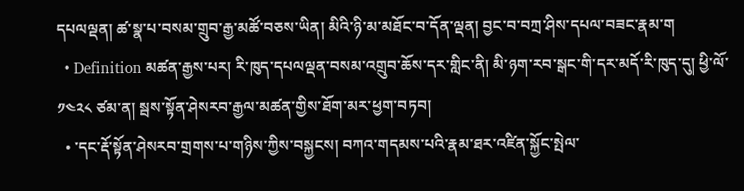དཔལལྡན། ཚ་སྣ་པ་བསམ་གྲུབ་རྒྱ་མཚོ་བཅས་ཡིན། མིའི་ཉི་མ་མཐོང་བ་དོན་ལྡན། བྱང་བ་བཀྲ་ཤིས་དཔལ་བཟང་རྣམ་ག
  • Definition མཚན་རྒྱས་པར། རི་ཁུད་དཔལལྡན་བསམ་འགྲུབ་ཆོས་དར་གླིང་ནི། མི་ཉག་རབ་སྒང་གི་དར་མདོ་རི་ཁུད་དུ། ཕྱི་ལོ་༡༤༢༨ ཙམ་ན། སྦས་སྟོན་ཤེསརབ་རྒྱལ་མཚན་གྱིས་ཐོག་མར་ཕྱག་བཏབ།
  • ་དང་རྡོ་སྟོན་ཤེསརབ་གྲགས་པ་གཉིས་ཀྱིས་བསྐྱངས། བཀའ་གདམས་པའི་རྣམ་ཐར་འཛིན་སྐྱོང་སྤེལ་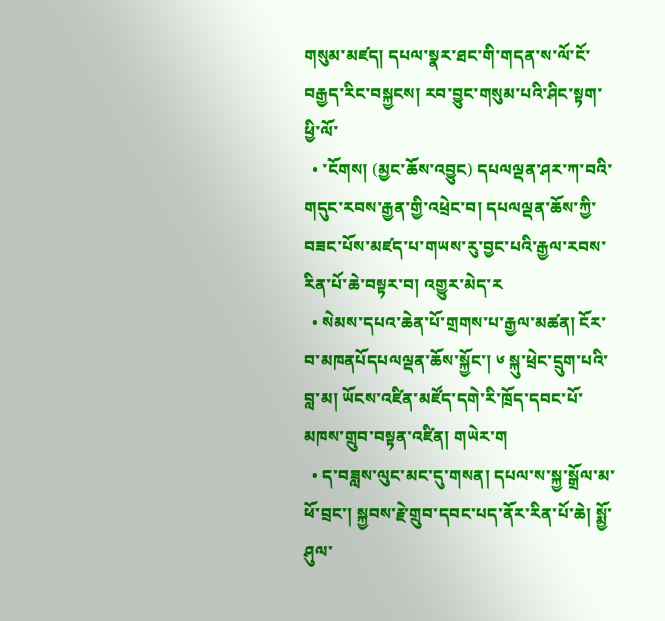གསུམ་མཛད། དཔལ་སྣར་ཐང་གི་གདན་ས་ལོ་ངོ་བརྒྱད་རིང་བསྐྱངས། རབ་བྱུང་གསུམ་པའི་ཤིང་སྟག་ཕྱི་ལོ་
  • ་ངོགས། (མྱང་ཆོས་འབྱུང) དཔལལྡན་ཤར་ཀ་བའི་གདུང་རབས་རྒྱན་གྱི་འཕྲེང་བ། དཔལལྡན་ཆོས་ཀྱི་བཟང་པོས་མཛད་པ་གཡས་རུ་བྱང་པའི་རྒྱལ་རབས་རིན་པོ་ཆེ་བསྟར་བ། འགྱུར་མེད་ར
  • སེམས་དཔའ་ཆེན་པོ་གྲགས་པ་རྒྱལ་མཚན། ངོར་བ་མཁནཔོདཔལལྡན་ཆོས་སྐྱོང་། ༦ སྐུ་ཕྲེང་དྲུག་པའི་བླ་མ། ཡོངས་འཛིན་མཛོད་དགེ་རི་ཁྲོད་དབང་པོ་མཁས་གྲུབ་བསྟན་འཛིན། གཡེར་ག
  • ད་བཟླས་ལུང་མང་དུ་གསན། དཔལ་ས་སྐྱ་སྒྲོལ་མ་ཕོ་བྲང་། སྐྱབས་རྗེ་གྲུབ་དབང་པད་ནོར་རིན་པོ་ཆེ། སྨྱོ་ཤུལ་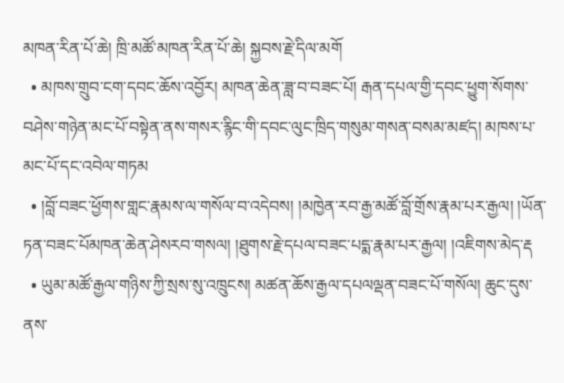མཁན་རིན་པོ་ཆེ། ཁྲི་མཚོ་མཁན་རིན་པོ་ཆེ། སྐྱབས་རྗེ་དིལ་མགོ
  • མཁས་གྲུབ་ངག་དབང་ཆོས་འབྱོར། མཁན་ཆེན་ཟླ་བ་བཟང་པོ། རྒན་དཔལ་གྱི་དབང་ཕྱུག་སོགས་བཤེས་གཉེན་མང་པོ་བསྟེན་ནས་གསར་རྙིང་གི་དབང་ལུང་ཁྲིད་གསུམ་གསན་བསམ་མཛད། མཁས་པ་མང་པོ་དང་འབེལ་གཏམ
  • །བློ་བཟང་ཕྱོགས་གླང་རྣམས་ལ་གསོལ་བ་འདེབས། །མཁྱེན་རབ་རྒྱ་མཚོ་བློ་གྲོས་རྣམ་པར་རྒྱལ། །ཡོན་ཏན་བཟང་པོམཁན་ཆེན་ཤེསརབ་གསལ། །ཐུགས་རྗེ་དཔལ་བཟང་པདྨ་རྣམ་པར་རྒྱལ། །འཇིགས་མེད་རྡ
  • ཡུམ་མཚོ་རྒྱལ་གཉིས་ཀྱི་སྲས་སུ་འཁྲུངས། མཚན་ཆོས་རྒྱལ་དཔལལྡན་བཟང་པོ་གསོལ། ཆུང་དུས་ནས་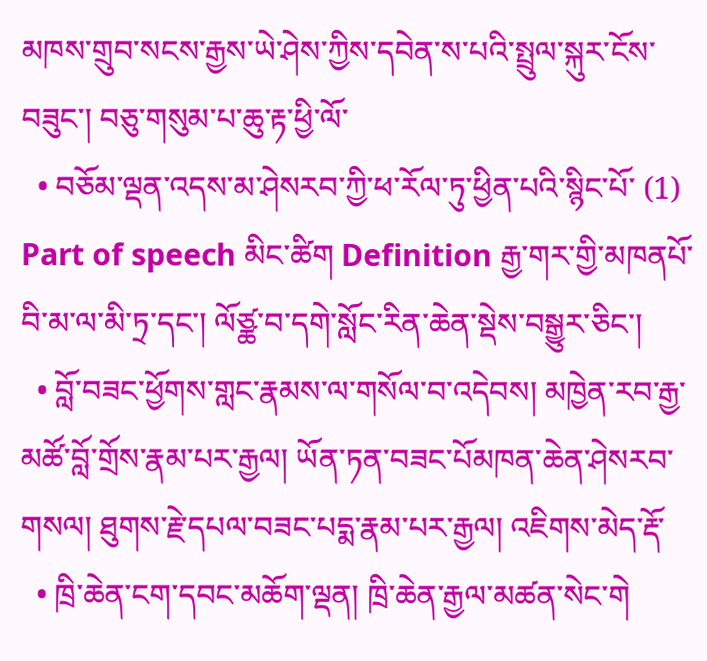མཁས་གྲུབ་སངས་རྒྱས་ཡེ་ཤེས་ཀྱིས་དབེན་ས་པའི་སྤྲུལ་སྐུར་ངོས་བཟུང་། བཅུ་གསུམ་པ་ཆུ་རྟ་ཕྱི་ལོ་
  • བཅོམ་ལྡན་འདས་མ་ཤེསརབ་ཀྱི་ཕ་རོལ་ཏུ་ཕྱིན་པའི་སྙིང་པོ་ (1) Part of speech མིང་ཚིག Definition རྒྱ་གར་གྱི་མཁནཔོ་བི་མ་ལ་མི་ཏྲ་དང་། ལོཙྪ་བ་དགེ་སློང་རིན་ཆེན་སྡེས་བསྒྱུར་ཅིང་།
  • བློ་བཟང་ཕྱོགས་གླང་རྣམས་ལ་གསོལ་བ་འདེབས། མཁྱེན་རབ་རྒྱ་མཚོ་བློ་གྲོས་རྣམ་པར་རྒྱལ། ཡོན་ཏན་བཟང་པོམཁན་ཆེན་ཤེསརབ་གསལ། ཐུགས་རྗེ་དཔལ་བཟང་པདྨ་རྣམ་པར་རྒྱལ། འཇིགས་མེད་རྡོ་
  • ཁྲི་ཆེན་ངག་དབང་མཆོག་ལྡན། ཁྲི་ཆེན་རྒྱལ་མཚན་སེང་གེ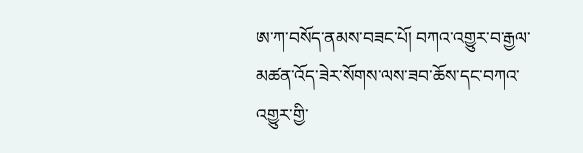ཨ་ཀ་བསོད་ནམས་བཟང་པོ། བཀའ་འགྱུར་བ་རྒྱལ་མཚན་འོད་ཟེར་སོགས་ལས་ཟབ་ཆོས་དང་བཀའ་འགྱུར་གྱི་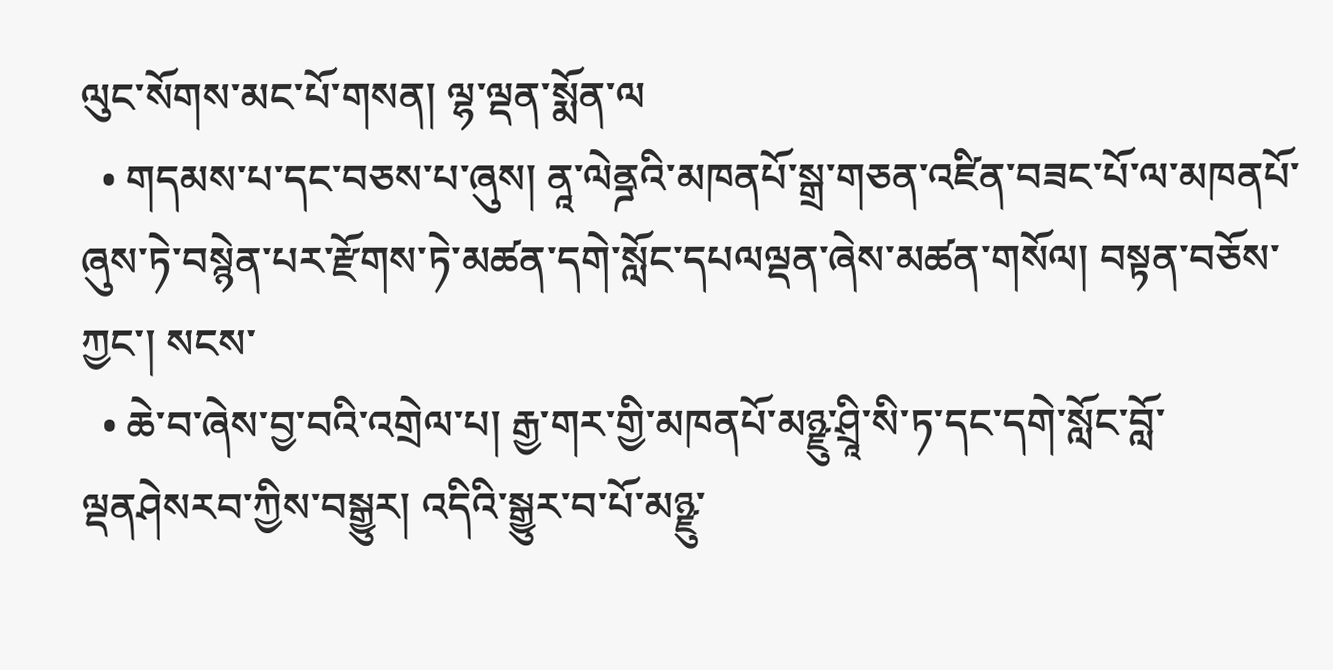ལུང་སོགས་མང་པོ་གསན། ལྷ་ལྡན་སྨོན་ལ
  • གདམས་པ་དང་བཅས་པ་ཞུས། ནཱ་ལེནྜའི་མཁནཔོ་སྒྲ་གཅན་འཛིན་བཟང་པོ་ལ་མཁནཔོ་ཞུས་ཏེ་བསྙེན་པར་རྫོགས་ཏེ་མཚན་དགེ་སློང་དཔལལྡན་ཞེས་མཚན་གསོལ། བསྟན་བཅོས་ཀྱང་། སངས་
  • ཆེ་བ་ཞེས་བྱ་བའི་འགྲེལ་པ། རྒྱ་གར་གྱི་མཁནཔོ་མཉྫུ་ཤྲཱི་སི་ཏ་དང་དགེ་སློང་བློ་ལྡནཤེསརབ་ཀྱིས་བསྒྱུར། འདིའི་སྒྱུར་བ་པོ་མཉྫུ་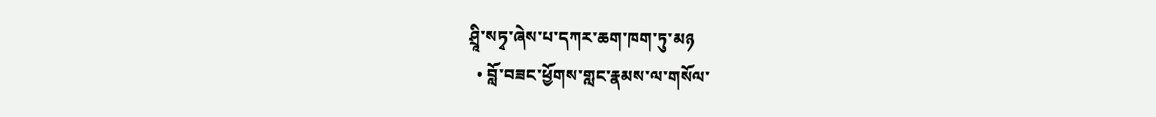ཤྲཱི་སཏྭ་ཞེས་པ་དཀར་ཆག་ཁག་ཏུ་མཉ
  • བློ་བཟང་ཕྱོགས་གླང་རྣམས་ལ་གསོལ་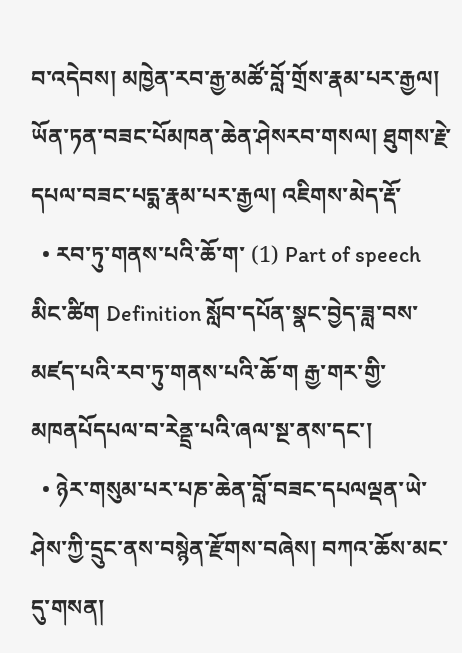བ་འདེབས། མཁྱེན་རབ་རྒྱ་མཚོ་བློ་གྲོས་རྣམ་པར་རྒྱལ། ཡོན་ཏན་བཟང་པོམཁན་ཆེན་ཤེསརབ་གསལ། ཐུགས་རྗེ་དཔལ་བཟང་པདྨ་རྣམ་པར་རྒྱལ། འཇིགས་མེད་རྡོ་
  • རབ་ཏུ་གནས་པའི་ཆོ་ག་ (1) Part of speech མིང་ཚིག Definition སློབ་དཔོན་སྣང་བྱེད་ཟླ་བས་མཛད་པའི་རབ་ཏུ་གནས་པའི་ཆོ་ག རྒྱ་གར་གྱི་མཁནཔོདཔལ་བ་རེནྡྲ་པའི་ཞལ་སྔ་ནས་དང་།
  • ཉེར་གསུམ་པར་པཎ་ཆེན་བློ་བཟང་དཔལལྡན་ཡེ་ཤེས་ཀྱི་དྲུང་ནས་བསྙེན་རྫོགས་བཞེས། བཀའ་ཆོས་མང་དུ་གསན།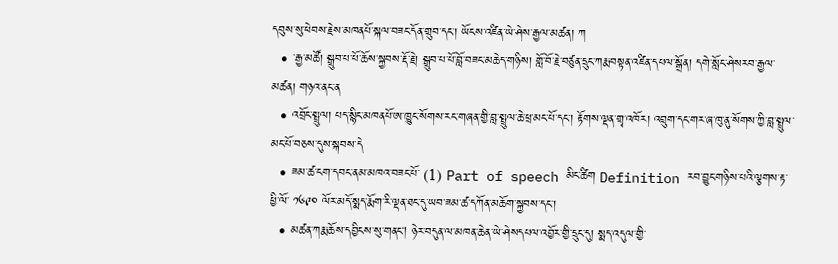དབུས་སུ་ཕེབས་རྗེས་མཁནཔོ་སྐལ་བཟང་དོན་གྲུབ་དང་། ཡོངས་འཛིན་ཡེ་ཤེས་རྒྱལ་མཚན། ཀ
  • ་རྒྱ་མཚོ། སྒྲུབ་པ་པོ་ཆོས་སྐྱབས་རྡོ་རྗེ། སྒྲུབ་པ་པོ་བློ་བཟང་མཆེད་གཉིས། གློ་བོ་རྗེ་བཙུན་དྲུང་ཀརྨ་བསྟན་འཛིན་དཔལ་སྒྲོན། དགེ་སློང་ཤེསརབ་རྒྱལ་མཚན། གཉའ་ནང་ན
  • འབྲོང་སྤྲུལ། པད་སྙིང་མཁནཔོ་ཨ་ཁྱུང་སོགས་རང་གཞན་གྱི་བླ་སྤྲུལ་ཆེ་ཕྲ་མང་པོ་དང་། རྟོགས་ལྡན་གྲྭ་འཁོར། འབྲུག་དང་གར་ཞ་ཁུ་ནུ་སོགས་ཀྱི་བླ་སྤྲུལ་མང་པོ་བཅས་དུས་སྐབས་དེ
  • ཟམ་ཚ་ངག་དབང་ནམ་མཁའ་བཟང་པོ་ (1) Part of speech མིང་ཚིག Definition རབ་བྱུང་གཉིས་པའི་ལྕགས་རྟ་ཕྱི་ལོ་ ༡༦༩༠ ལོར་མདོ་སྨད་རྨོག་རི་ལྡན་ཐང་དུ་ཡབ་ཟམ་ཚ་དཀོན་མཆོག་སྐྱབས་དང་།
  • མཚན་ཀརྨ་ཆོས་དབྱིངས་སུ་གནང། ཉེར་བདུན་ལ་མཁན་ཆེན་ཡེ་ཤེསདཔལ་འབྱོར་གྱི་དྲུང་དུ། སྨད་འདུལ་གྱི་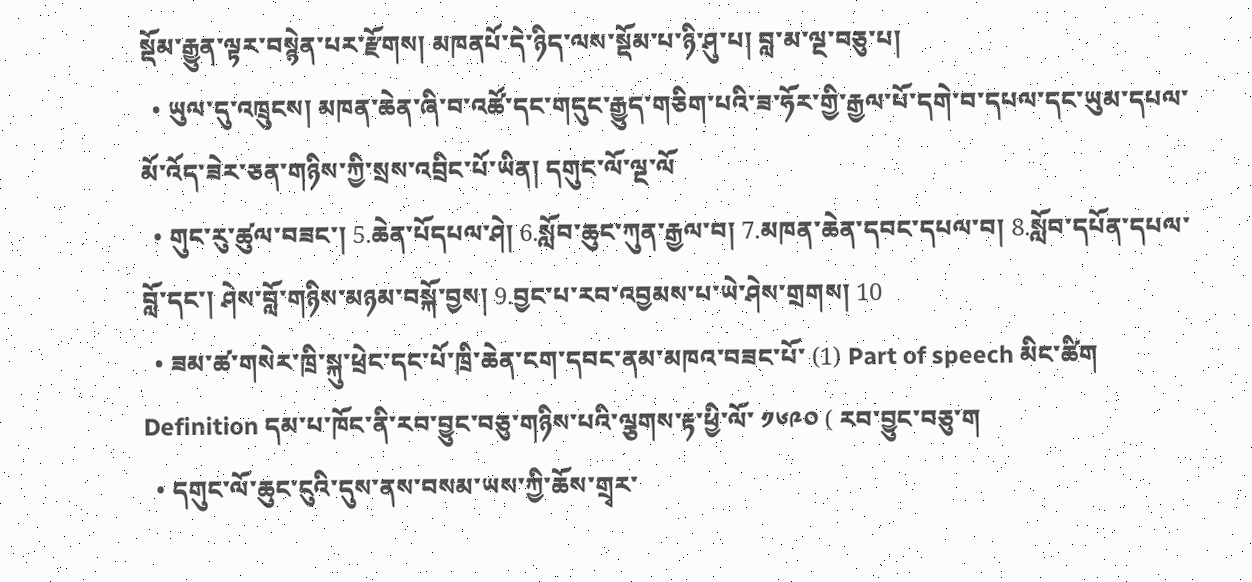སྡོམ་རྒྱུན་ལྟར་བསྙེན་པར་རྫོགས། མཁནཔོ་དེ་ཉིད་ལས་སྡོམ་པ་ཉི་ཤུ་པ། བླ་མ་ལྔ་བཅུ་པ།
  • ཡུལ་དུ་འཁྲུངས། མཁན་ཆེན་ཞི་བ་འཚོ་དང་གདུང་རྒྱུད་གཅིག་པའི་ཟ་ཧོར་གྱི་རྒྱལ་པོ་དགེ་བ་དཔལ་དང་ཡུམ་དཔལ་མོ་འོད་ཟེར་ཅན་གཉིས་ཀྱི་སྲས་འབྲིང་པོ་ཡིན། དགུང་ལོ་ལྔ་ལོ
  • གུང་རུ་ཚུལ་བཟང་། 5.ཆེན་པོདཔལ་ཤེ། 6.སློབ་ཆུང་ཀུན་རྒྱལ་བ། 7.མཁན་ཆེན་དབང་དཔལ་བ། 8.སློབ་དཔོན་དཔལ་བློ་དང་། ཤེས་བློ་གཉིས་མཉམ་བསྐོ་བྱས། 9.བྱང་པ་རབ་འབྱམས་པ་ཡེ་ཤེས་གྲགས། 10
  • ཟམ་ཚ་གསེར་ཁྲི་སྐུ་ཕྲེང་དང་པོ་ཁྲི་ཆེན་ངག་དབང་ནམ་མཁའ་བཟང་པོ་ (1) Part of speech མིང་ཚིག Definition དམ་པ་ཁོང་ནི་རབ་བྱུང་བཅུ་གཉིས་པའི་ལྕགས་རྟ་ཕྱི་ལོ་ ༡༦༩༠ ( རབ་བྱུང་བཅུ་ག
  • དགུང་ལོ་ཆུང་ངུའི་དུས་ནས་བསམ་ཡས་ཀྱི་ཆོས་གྲྭར་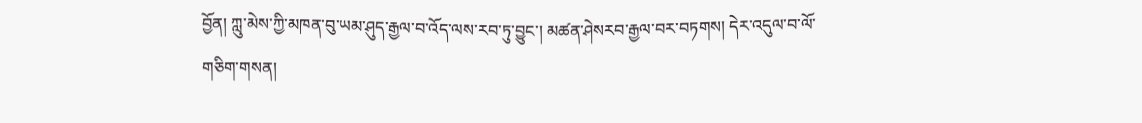བྱོན། ཀླུ་མེས་ཀྱི་མཁན་བུ་ཡམ་ཤུད་རྒྱལ་བ་འོད་ལས་རབ་ཏུ་བྱུང་། མཚན་ཤེསརབ་རྒྱལ་བར་བཏགས། དེར་འདུལ་བ་ལོ་གཅིག་གསན།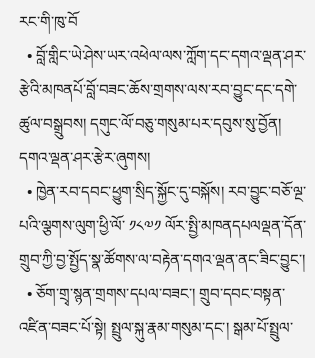རང་གི་ཁུ་བོ
  • བློ་གླིང་ཡེ་ཤེས་ཡར་འཕེལ་ལས་ཀློག་དང་དགའ་ལྡན་ཤར་རྩེའི་མཁནཔོ་བློ་བཟང་ཆོས་གྲགས་ལས་རབ་བྱུང་དང་དགེ་ཚུལ་བསྒྲུབས། དགུང་ལོ་བཅུ་གསུམ་པར་དབུས་སུ་བྱོན། དགའ་ལྡན་ཤར་རྩེར་ཞུགས།
  • ཁྱེན་རབ་དབང་ཕྱུག་སྲིད་སྐྱོང་དུ་བསྐོས། རབ་བྱུང་བཅོ་ལྔ་པའི་ལྕགས་ལུག་ཕྱི་ལོ་ ༡༨༧༡ ལོར་སྤྱི་མཁནདཔལལྡན་དོན་གྲུབ་ཀྱི་བྱ་སྤྱོད་སྣ་ཚོགས་ལ་བརྟེན་དགའ་ལྡན་ནང་ཟིང་བྱུང་།
  • ཅོག་གྲྭ་སྙན་གྲགས་དཔལ་བཟང་། གྲུབ་དབང་བསྟན་འཛིན་བཟང་པོ་སྟེ། སྤྲུལ་སྐུ་རྣམ་གསུམ་དང་། སྒམ་པོ་སྤྲུལ་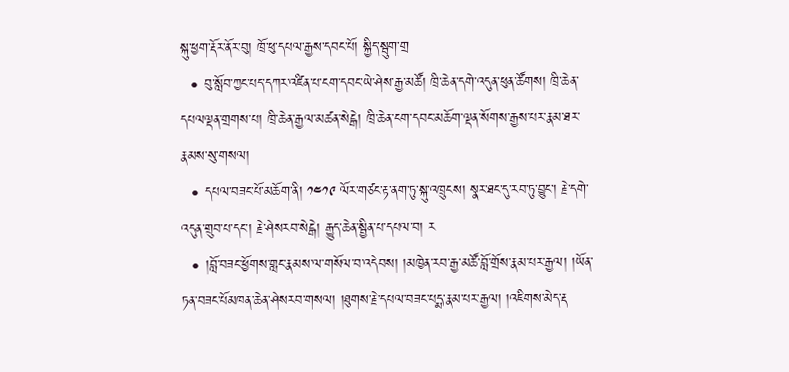སྐུ་ཕྱག་རྡོར་ནོར་བུ། ཁྲོ་ཕུ་དཔལ་རྒྱས་དབང་པོ། སྐྱིད་སྦུག་གྲ
  • བུ་སློབ་ཀྱང་པད་དཀར་འཛིན་པ་ངག་དབང་ཡེ་ཤེས་རྒྱ་མཚོ། ཁྲི་ཆེན་དགེ་འདུན་ཕུན་ཚོགས། ཁྲི་ཆེན་དཔལལྡན་གྲགས་པ། ཁྲི་ཆེན་རྒྱལ་མཚན་སེངྒེ། ཁྲི་ཆེན་ངག་དབང་མཆོག་ལྡན་སོགས་རྒྱས་པར་རྣམ་ཐར་རྣམས་སུ་གསལ།
  • དཔལ་བཟང་པོ་མཆོག་ནི། ༡༤༡༩ ལོར་གཙང་རྟ་ནག་ཏུ་སྐུ་འཁྲུངས། སྣར་ཐང་དུ་རབ་ཏུ་བྱུང་། རྗེ་དགེ་འདུན་གྲུབ་པ་དང་། རྗེ་ཤེསརབ་སེངྒེ། རྒྱུད་ཆེན་སྦྱིན་པ་དཔལ་བ། ར
  • །བློ་བཟང་ཕྱོགས་གླང་རྣམས་ལ་གསོལ་བ་འདེབས། །མཁྱེན་རབ་རྒྱ་མཚོ་བློ་གྲོས་རྣམ་པར་རྒྱལ། །ཡོན་ཏན་བཟང་པོམཁན་ཆེན་ཤེསརབ་གསལ། །ཐུགས་རྗེ་དཔལ་བཟང་པདྨ་རྣམ་པར་རྒྱལ། །འཇིགས་མེད་རྡ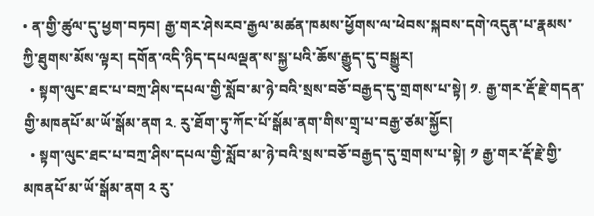• ན་གྱི་ཚུལ་དུ་ཕྱག་བཏབ། རྒྱ་གར་ཤེསརབ་རྒྱལ་མཚན་ཁམས་ཕྱོགས་ལ་ཕེབས་སྐབས་དགེ་འདུན་པ་རྣམས་ཀྱི་ཐུགས་མོས་ལྟར། དགོན་འདི་ཉིད་དཔལལྡན་ས་སྐྱ་པའི་ཆོས་རྒྱུད་དུ་བསྒྱུར།
  • སྟག་ལུང་ཐང་པ་བཀྲ་ཤིས་དཔལ་གྱི་སློབ་མ་ཉེ་བའི་སྲས་བཅོ་བརྒྱད་དུ་གྲགས་པ་སྟེ། ༡. རྒྱ་གར་རྡོ་རྗེ་གདན་གྱི་མཁནཔོ་མ་ཡོ་སྒོམ་ནག ༢. རུ་ཐོག་ཏུ་ཀོང་པོ་སྒོམ་ནག་གིས་གྲྭ་པ་བརྒྱ་ཙམ་སྐྱོང།
  • སྟག་ལུང་ཐང་པ་བཀྲ་ཤིས་དཔལ་གྱི་སློབ་མ་ཉེ་བའི་སྲས་བཅོ་བརྒྱད་དུ་གྲགས་པ་སྟེ། ༡ རྒྱ་གར་རྡོ་རྗེ་གྱི་མཁནཔོ་མ་ཡོ་སྒོམ་ནག ༢ རུ་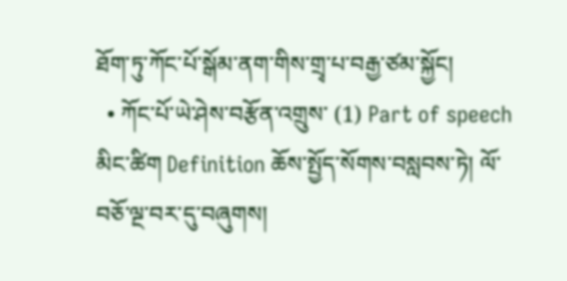ཐོག་ཏུ་ཀོང་པོ་སྒོམ་ནག་གིས་གྲྭ་པ་བརྒྱ་ཙམ་སྐྱོང།
  • ཀོང་པོ་ཡེ་ཤེས་བརྩོན་འགྲུས་ (1) Part of speech མིང་ཚིག Definition ཆོས་སྤྱོད་སོགས་བསླབས་ཏེ། ལོ་བཅོ་ལྔ་བར་དུ་བཞུགས།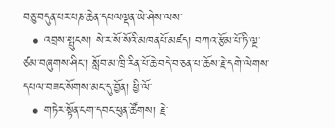བཅུ་བདུན་པར་པཎ་ཆེན་དཔལལྡན་ཡེ་ཤེས་ལས་
  • འབྲས་སྤུངས། སེ་ར་སོ་སོའི་མཁནཔོ་མཛད། བཀའ་རྩོམ་པོ་ཏི་ལྔ་ཙམ་བཞུགས་ཤིང་། སློབ་མ་ཁྲི་རིན་པོ་ཆེ་བདེ་བ་ཅན་པ་ཆོས་རྗེ་དགེ་ལེགས་དཔལ་བཟང་སོགས་མང་དུ་བྱོན། ཕྱི་ལོ་
  • གཏེར་སྟོན་ངག་དབང་ཕུན་ཚོགས། རྗེ་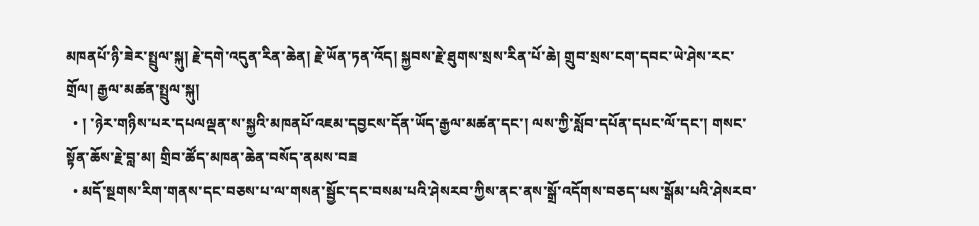མཁནཔོ་ཉི་ཟེར་སྤྲུལ་སྐུ། རྗེ་དགེ་འདུན་རིན་ཆེན། རྗེ་ཡོན་ཏན་འོད། སྐྱབས་རྗེ་ཐུགས་སྲས་རིན་པོ་ཆེ། གྲུབ་སྲས་ངག་དབང་ཡེ་ཤེས་རང་གྲོལ། རྒྱལ་མཚན་སྤྲུལ་སྐུ།
  • ། ་ཉེར་གཉིས་པར་དཔལལྡན་ས་སྐྱའི་མཁནཔོ་འཇམ་དབྱངས་དོན་ཡོད་རྒྱལ་མཚན་དང་། ལས་ཀྱི་སློབ་དཔོན་དཔང་ལོ་དང་། གསང་སྟོན་ཆོས་རྗེ་བླ་མ། གྲིབ་ཚོད་མཁན་ཆེན་བསོད་ནམས་བཟ
  • མདོ་སྔགས་རིག་གནས་དང་བཅས་པ་ལ་གསན་སྦྱོང་དང་བསམ་པའི་ཤེསརབ་ཀྱིས་ནང་ནས་སྒྲོ་འདོགས་བཅད་པས་སྒོམ་པའི་ཤེསརབ་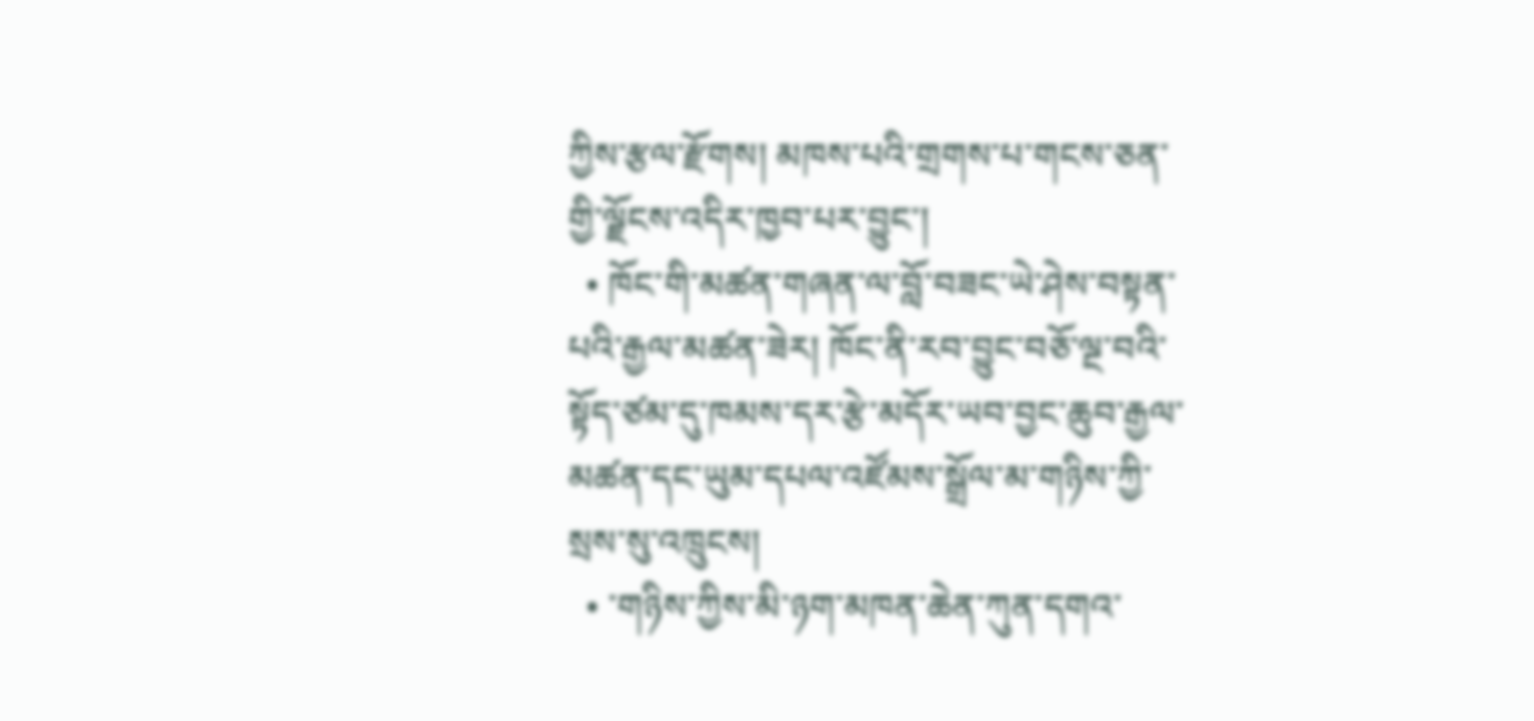ཀྱིས་རྩལ་རྫོགས། མཁས་པའི་གྲགས་པ་གངས་ཅན་གྱི་ལྗོངས་འདིར་ཁྱབ་པར་བྱུང་།
  • ཁོང་གི་མཚན་གཞན་ལ་བློ་བཟང་ཡེ་ཤེས་བསྟན་པའི་རྒྱལ་མཚན་ཟེར། ཁོང་ནི་རབ་བྱུང་བཅོ་ལྔ་བའི་སྟོད་ཙམ་དུ་ཁམས་དར་རྩེ་མདོར་ཡབ་བྱང་ཆུབ་རྒྱལ་མཚན་དང་ཡུམ་དཔལ་འཛོམས་སྒྲོལ་མ་གཉིས་ཀྱི་སྲས་སུ་འཁྲུངས།
  • ་གཉིས་ཀྱིས་མི་ཉག་མཁན་ཆེན་ཀུན་དགའ་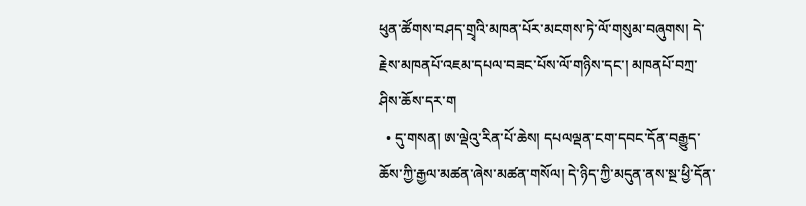ཕུན་ཚོགས་བཤད་གྲྭའི་མཁན་པོར་མངགས་ཏེ་ལོ་གསུམ་བཞུགས། དེ་རྗེས་མཁནཔོ་འཇམ་དཔལ་བཟང་པོས་ལོ་གཉིས་དང་། མཁནཔོ་བཀྲ་ཤིས་ཆོས་དར་ག
  • དུ་གསན། ཨ་ལྡེའུ་རིན་པོ་ཆེས། དཔལལྡན་ངག་དབང་དོན་བརྒྱུད་ཆོས་ཀྱི་རྒྱལ་མཚན་ཞེས་མཚན་གསོལ། དེ་ཉིད་ཀྱི་མདུན་ནས་སྔ་ཕྱི་དོན་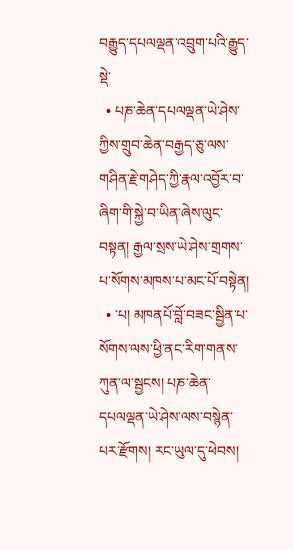བརྒྱུད་དཔལལྡན་འབྲུག་པའི་རྒྱུད་སྡེ་
  • པཎ་ཆེན་དཔལལྡན་ཡེ་ཤེས་ཀྱིས་གྲུབ་ཆེན་བརྒྱད་ཅུ་ལས་གཤིན་རྗེ་གཤེད་ཀྱི་རྣལ་འབྱོར་བ་ཞིག་གི་སྐྱེ་བ་ཡིན་ཞེས་ལུང་བསྟན། རྒྱལ་སྲས་ཡེ་ཤེས་གྲགས་པ་སོགས་མཁས་པ་མང་པོ་བསྟེན།
  • ་པ། མཁནཔོ་བློ་བཟང་སྦྱིན་པ་སོགས་ལས་ཕྱི་ནང་རིག་གནས་ཀུན་ལ་སྦྱངས། པཎ་ཆེན་དཔལལྡན་ཡེ་ཤེས་ལས་བསྙེན་པར་རྫོགས། རང་ཡུལ་དུ་ཕེབས།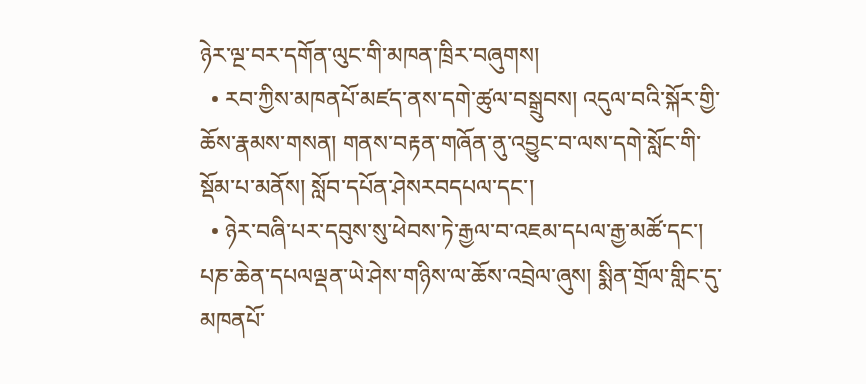ཉེར་ལྔ་བར་དགོན་ལུང་གི་མཁན་ཁྲིར་བཞུགས།
  • རབ་ཀྱིས་མཁནཔོ་མཛད་ནས་དགེ་ཚུལ་བསྒྲུབས། འདུལ་བའི་སྐོར་གྱི་ཆོས་རྣམས་གསན། གནས་བརྟན་གཞོན་ནུ་འབྱུང་བ་ལས་དགེ་སློང་གི་སྡོམ་པ་མནོས། སློབ་དཔོན་ཤེསརབདཔལ་དང་།
  • ཉེར་བཞི་པར་དབུས་སུ་ཕེབས་ཏེ་རྒྱལ་བ་འཇམ་དཔལ་རྒྱ་མཚོ་དང་། པཎ་ཆེན་དཔལལྡན་ཡེ་ཤེས་གཉིས་ལ་ཆོས་འབྲེལ་ཞུས། སྨིན་གྲོལ་གླིང་དུ་མཁནཔོ་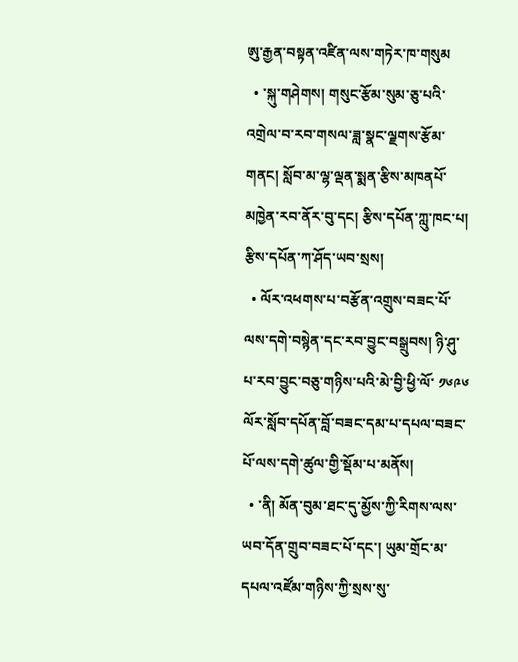ཨུ་རྒྱན་བསྟན་འཛིན་ལས་གཏེར་ཁ་གསུམ
  • ་སྐུ་གཤེགས། གསུང་རྩོམ་སུམ་ཅུ་པའི་འགྲེལ་བ་རབ་གསལ་ཟླ་སྣང་ལྗགས་རྩོམ་གནང། སློབ་མ་ལྷ་ལྡན་སྨན་རྩིས་མཁནཔོ་མཁྱེན་རབ་ནོར་བུ་དང། རྩིས་དཔོན་ཀླུ་ཁང་པ། རྩིས་དཔོན་ཀ་ཤོད་ཡབ་སྲས།
  • ལོར་འཕགས་པ་བརྩོན་འགྲུས་བཟང་པོ་ལས་དགེ་བསྙེན་དང་རབ་བྱུང་བསྒྲུབས། ཉི་ཤུ་པ་རབ་བྱུང་བཅུ་གཉིས་པའི་མེ་བྱི་ཕྱི་ལོ་ ༡༦༩༦ ལོར་སློབ་དཔོན་བློ་བཟང་དམ་པ་དཔལ་བཟང་པོ་ལས་དགེ་ཚུལ་གྱི་སྡོམ་པ་མནོས།
  • ་ནི། མོན་བུམ་ཐང་དུ་མྱོས་ཀྱི་རིགས་ལས་ཡབ་དོན་གྲུབ་བཟང་པོ་དང་། ཡུམ་གྲོང་མ་དཔལ་འཛོམ་གཉིས་ཀྱི་སྲས་སུ་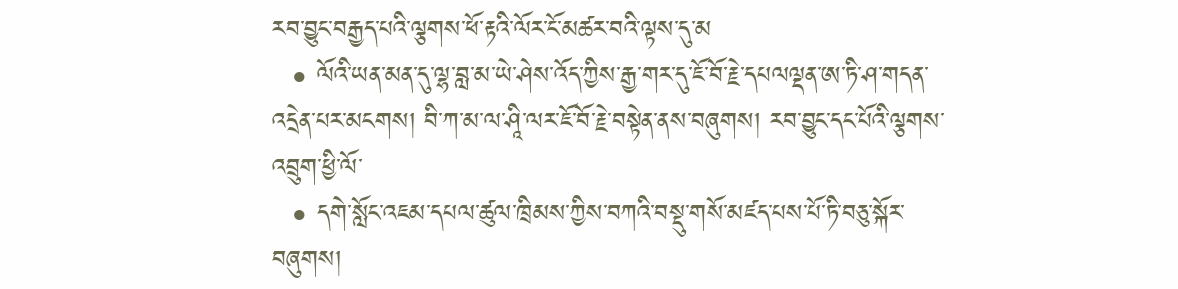རབ་བྱུང་བརྒྱད་པའི་ལྕགས་ཕོ་རྟའི་ལོར་ངོ་མཚར་བའི་ལྟས་དུ་མ
  • ལོའི་ཡན་མན་དུ་ལྷ་བླ་མ་ཡེ་ཤེས་འོད་ཀྱིས་རྒྱ་གར་དུ་ཇོ་བོ་རྗེ་དཔལལྡན་ཨ་ཏི་ཤ་གདན་འདྲེན་པར་མངགས། བི་ཀ་མ་ལ་ཤཱི་ལར་ཇོ་བོ་རྗེ་བསྟེན་ནས་བཞུགས། རབ་བྱུང་དང་པོའི་ལྕགས་འབྲུག་ཕྱི་ལོ་
  • དགེ་སློང་འཇམ་དཔལ་ཚུལ་ཁྲིམས་ཀྱིས་བཀའི་བསྡུ་གསོ་མཛད་པས་པོ་ཏི་བཅུ་སྐོར་བཞུགས།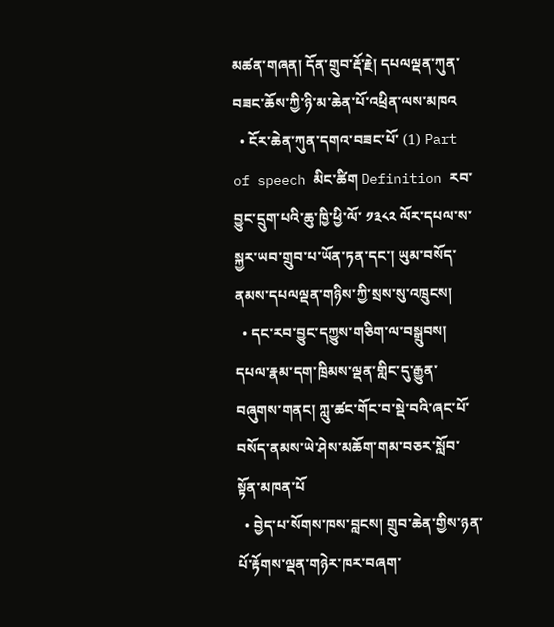མཚན་གཞན། དོན་གྲུབ་རྡོ་རྗེ། དཔལལྡན་ཀུན་བཟང་ཆོས་ཀྱི་ཉི་མ་ཆེན་པོ་འཕྲིན་ལས་མཁའ
  • ངོར་ཆེན་ཀུན་དགའ་བཟང་པོ་ (1) Part of speech མིང་ཚིག Definition རབ་བྱུང་དྲུག་པའི་ཆུ་ཁྱི་ཕྱི་ལོ་ ༡༣༨༢ ལོར་དཔལ་ས་སྐྱར་ཡབ་གྲུབ་པ་ཡོན་ཏན་དང་། ཡུམ་བསོད་ནམས་དཔལལྡན་གཉིས་ཀྱི་སྲས་སུ་འཁྲུངས།
  • དང་རབ་བྱུང་དཀྱུས་གཅིག་ལ་བསྒྲུབས། དཔལ་རྣམ་དག་ཁྲིམས་ལྡན་གླིང་དུ་རྒྱུན་བཞུགས་གནང། ཀླུ་ཚང་གོང་བ་སྡེ་བའི་ཞང་པོ་བསོད་ནམས་ཡེ་ཤེས་མཆོག་གམ་བཅར་སློབ་སྟོན་མཁན་པོ
  • བྱེད་པ་སོགས་ཁས་བླངས། གྲུབ་ཆེན་གྱིས་ཉན་པོ་རྟོགས་ལྡན་གཉེར་ཁར་བཞག་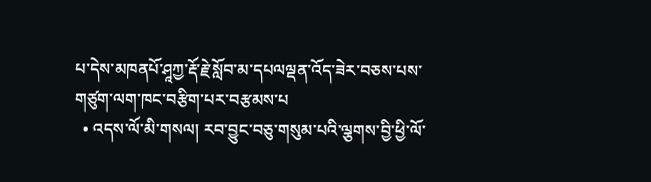པ་དེས་མཁནཔོ་ཤཱཀྱ་རྡོ་རྗེ་སློབ་མ་དཔལལྡན་འོད་ཟེར་བཅས་པས་གཙུག་ལག་ཁང་བརྩིག་པར་བརྩམས་པ
  • འདས་ལོ་མི་གསལ། རབ་བྱུང་བཅུ་གསུམ་པའི་ལྕགས་བྱི་ཕྱི་ལོ་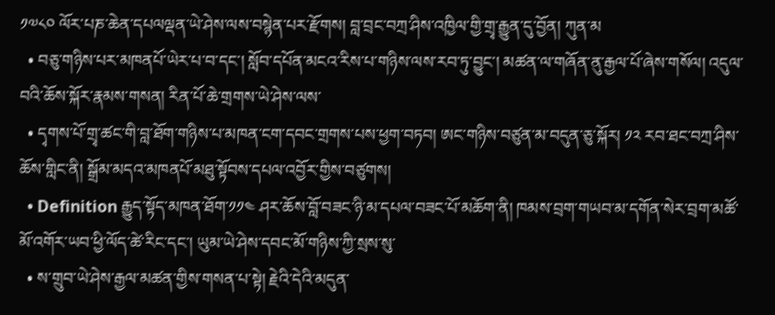༡༧༨༠ ལོར་པཎ་ཆེན་དཔལལྡན་ཡེ་ཤེས་ལས་བསྙེན་པར་རྫོགས། བླ་བྲང་བཀྲ་ཤིས་འཁྱིལ་གྱི་གྲྭ་རྒྱུན་དུ་བྱོན། ཀུན་མ
  • བཅུ་གཉིས་པར་མཁནཔོ་ཡེར་པ་བ་དང་། སློབ་དཔོན་མངའ་རིས་པ་གཉིས་ལས་རབ་ཏུ་བྱུང་། མཚན་ལ་གཞོན་ནུ་རྒྱལ་པོ་ཞེས་གསོལ། འདུལ་བའི་ཆོས་སྐོར་རྣམས་གསན། རིན་པོ་ཆེ་གྲགས་ཡེ་ཤེས་ལས་
  • དྭགས་པོ་གྲྭ་ཚང་གི་བླ་ཐོག་གཉིས་པ་མཁན་ངག་དབང་གྲགས་པས་ཕྱག་བཏབ། ཨང་གཉིས་བཙུན་མ་བདུན་ཅུ་སྐོར། ༡༢ རབ་ཐང་བཀྲ་ཤིས་ཆོས་གླིང་ནི། སྒྲོམ་མདའ་མཁནཔོ་མཐུ་སྟོབས་དཔལ་འབྱོར་གྱིས་བཙུགས།
  • Definition རྒྱུད་སྟོད་མཁན་ཐོག་༡༡༤ ཤར་ཆོས་བློ་བཟང་ཉི་མ་དཔལ་བཟང་པོ་མཆོག་ནི། ཁམས་བྲག་གཡབ་མ་དགོན་སེར་བྲག་མཚོ་མོ་འགོར་ཡབ་ཕྱི་ལོད་ཚེ་རིང་དང་། ཡུམ་ཡེ་ཤེས་དབང་མོ་གཉིས་ཀྱི་སྲས་སུ་
  • ས་གྲུབ་ཡེ་ཤེས་རྒྱལ་མཚན་གྱིས་གསན་པ་སྟེ། རྗེའི་དེའི་མདུན་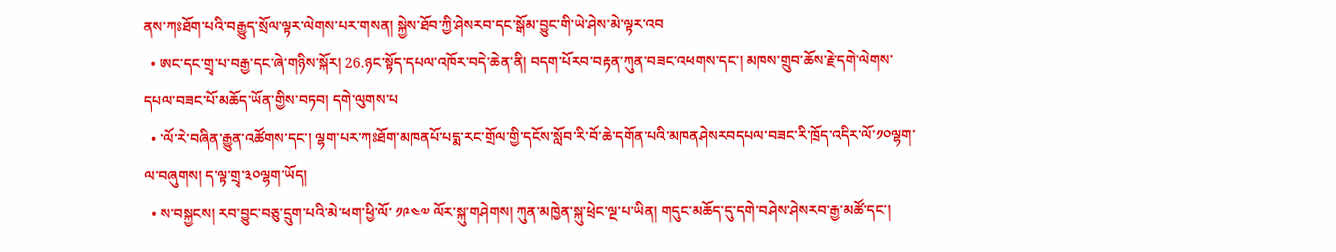ནས་ཀཿཐོག་པའི་བརྒྱུད་སྲོལ་ལྟར་ལེགས་པར་གསན། སྐྱེས་ཐོབ་ཀྱི་ཤེསརབ་དང་སྒོམ་བྱུང་གི་ཡེ་ཤེས་མེ་ལྟར་འབ
  • ཨང་དང་གྲྭ་པ་བརྒྱ་དང་ཞེ་གཉིས་སྐོར། 26.ཉང་སྟོད་དཔལ་འཁོར་བདེ་ཆེན་ནི། བདག་པོརབ་བརྟན་ཀུན་བཟང་འཕགས་དང་། མཁས་གྲུབ་ཆོས་རྗེ་དགེ་ལེགས་དཔལ་བཟང་པོ་མཆོད་ཡོན་གྱིས་བཏབ། དགེ་ལུགས་པ
  • ་ལོ་རེ་བཞིན་རྒྱུན་འཚོགས་དང་། ལྷག་པར་ཀཿཐོག་མཁནཔོ་པདྨ་རང་གྲོལ་གྱི་དངོས་སློབ་རི་བོ་ཆེ་དགོན་པའི་མཁནཤེསརབདཔལ་བཟང་རི་ཁྲོད་འདིར་ལོ་༡༠ལྷག་ལ་བཞུགས། ད་ལྟ་གྲྭ་༣༠ལྷག་ཡོད།
  • ས་བསྐྱངས། རབ་བྱུང་བཅུ་དྲུག་པའི་མེ་ཕག་ཕྱི་ལོ་ ༡༩༤༧ ལོར་སྐུ་གཤེགས། ཀུན་མཁྱེན་སྐུ་ཕྲེང་ལྔ་པ་ཡིན། གདུང་མཆོད་དུ་དགེ་བཤེས་ཤེསརབ་རྒྱ་མཚོ་དང་།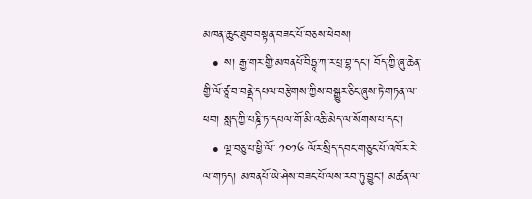མཁན་ཆུང་ཐུབ་བསྟན་བཟང་པོ་བཅས་ཕེབས།
  • ས། རྒྱ་གར་གྱི་མཁནཔོ་བིཏྱཱ་ཀ་ར་པྲ་བྷ་དང་། བོད་ཀྱི་ཞུ་ཆེན་གྱི་ལོ་ཙཱ་བ་བནྡེ་དཔལ་བརྩེགས་ཀྱིས་བསྒྱུར་ཅིང་ཞུས་ཏེ་གཏན་ལ་ཕབ། སླད་ཀྱི་པཎྜི་ཏ་དཔལ་གོ་མི་འཆི་མེད་ལ་སོགས་པ་དང་།
  • ལྔ་བཅུ་པ་ཕྱི་ལོ་ ༡༠༡༦ ལོར་སྲིད་དབང་གཅུང་པོ་འཁོར་རེ་ལ་གཏད། མཁནཔོ་ཡེ་ཤེས་བཟང་པོ་ལས་རབ་ཏུ་བྱུང། མཚན་ལ་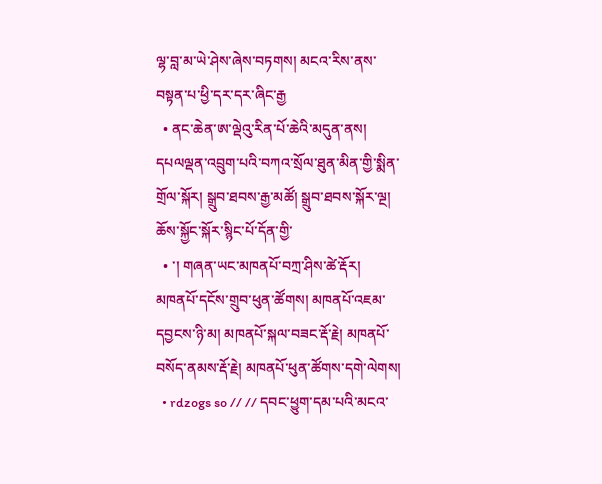ལྷ་བླ་མ་ཡེ་ཤེས་ཞེས་བཏགས། མངའ་རིས་ནས་བསྟན་པ་ཕྱི་དར་དར་ཞིང་རྒྱ
  • ནང་ཆེན་ཨ་ལྡེའུ་རིན་པོ་ཆེའི་མདུན་ནས། དཔལལྡན་འབྲུག་པའི་བཀའ་སྲོལ་ཐུན་མིན་གྱི་སྨིན་གྲོལ་སྐོར། སྒྲུབ་ཐབས་རྒྱ་མཚོ། སྒྲུབ་ཐབས་སྐོར་ལྔ། ཆོས་སྐྱོང་སྐོར་སྙིང་པོ་དོན་གྱི་
  • ་། གཞན་ཡང་མཁནཔོ་བཀྲ་ཤིས་ཚེ་རྡོར། མཁནཔོ་དངོས་གྲུབ་ཕུན་ཚོགས། མཁནཔོ་འཇམ་དབྱངས་ཉི་མ། མཁནཔོ་སྐལ་བཟང་རྡོ་རྗེ། མཁནཔོ་བསོད་ནམས་རྡོ་རྗེ། མཁནཔོ་ཕུན་ཚོགས་དགེ་ལེགས།
  • rdzogs so // // དབང་ཕྱུག་དམ་པའི་མངའ་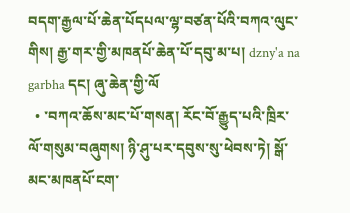བདག་རྒྱལ་པོ་ཆེན་པོདཔལ་ལྷ་བཙན་པོའི་བཀའ་ལུང་གིས། རྒྱ་གར་གྱི་མཁནཔོ་ཆེན་པོ་དབུ་མ་པ། dzny'a na garbha དང། ཞུ་ཆེན་གྱི་ལོ
  • ་བཀའ་ཆོས་མང་པོ་གསན། རོང་བོ་རྒྱུད་པའི་ཁྲིར་ལོ་གསུམ་བཞུགས། ཉི་ཤུ་པར་དབུས་སུ་ཕེབས་ཏེ། སྒོ་མང་མཁནཔོ་ངག་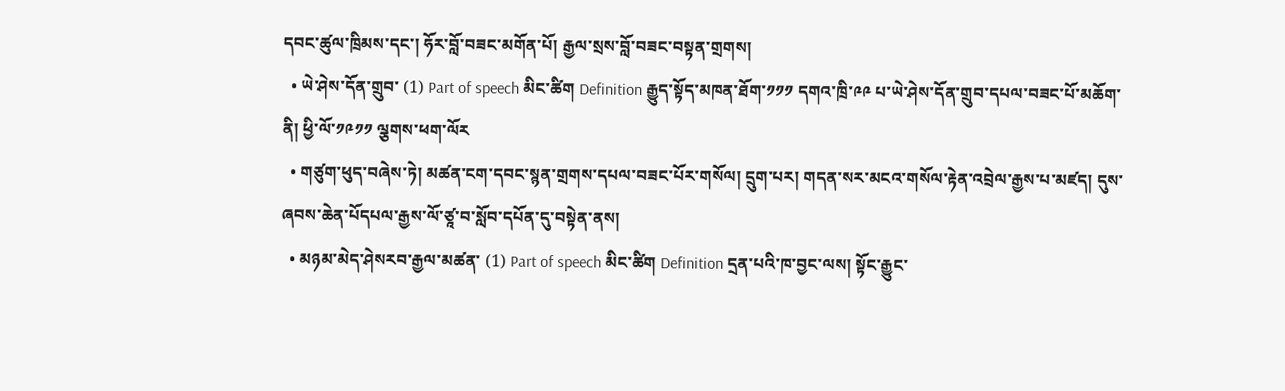དབང་ཚུལ་ཁྲིམས་དང་། ཧོར་བློ་བཟང་མགོན་པོ། རྒྱལ་སྲས་བློ་བཟང་བསྟན་གྲགས།
  • ཡེ་ཤེས་དོན་གྲུབ་ (1) Part of speech མིང་ཚིག Definition རྒྱུད་སྟོད་མཁན་ཐོག་༡༡༡ དགའ་ཁྲི་༩༩ པ་ཡེ་ཤེས་དོན་གྲུབ་དཔལ་བཟང་པོ་མཆོག་ནི། ཕྱི་ལོ་༡༩༡༡ ལྕགས་ཕག་ལོར
  • གཙུག་ཕུད་བཞེས་ཏེ། མཚན་ངག་དབང་སྙན་གྲགས་དཔལ་བཟང་པོར་གསོལ། དྲུག་པར། གདན་སར་མངའ་གསོལ་རྟེན་འབྲེལ་རྒྱས་པ་མཛད། དུས་ཞབས་ཆེན་པོདཔལ་རྒྱས་ལོ་ཙཱ་བ་སློབ་དཔོན་དུ་བསྟེན་ནས།
  • མཉམ་མེད་ཤེསརབ་རྒྱལ་མཚན་ (1) Part of speech མིང་ཚིག Definition དྲན་པའི་ཁ་བྱང་ལས། སྟོང་རྒྱུང་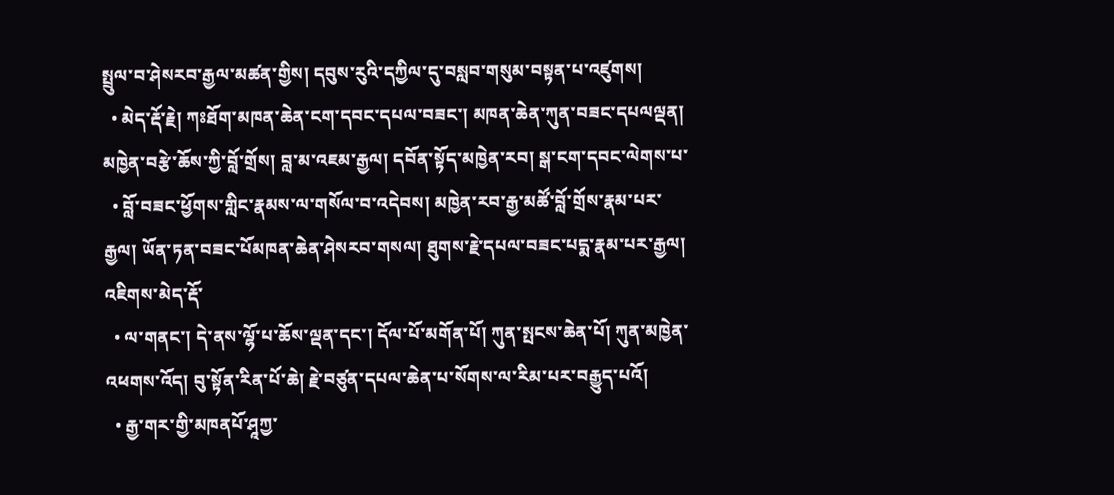སྤྲུལ་བ་ཤེསརབ་རྒྱལ་མཚན་གྱིས། དབུས་རུའི་དཀྱིལ་དུ་བསླབ་གསུམ་བསྟན་པ་འཛུགས།
  • མེད་རྡོ་རྗེ། ཀཿཐོག་མཁན་ཆེན་ངག་དབང་དཔལ་བཟང་། མཁན་ཆེན་ཀུན་བཟང་དཔལལྡན། མཁྱེན་བརྩེ་ཆོས་ཀྱི་བློ་གྲོས། བླ་མ་འཇམ་རྒྱལ། དབོན་སྟོད་མཁྱེན་རབ། སྒ་ངག་དབང་ལེགས་པ་
  • བློ་བཟང་ཕྱོགས་གླིང་རྣམས་ལ་གསོལ་བ་འདེབས། མཁྱེན་རབ་རྒྱ་མཚོ་བློ་གྲོས་རྣམ་པར་རྒྱལ། ཡོན་ཏན་བཟང་པོམཁན་ཆེན་ཤེསརབ་གསལ། ཐུགས་རྗེ་དཔལ་བཟང་པདྨ་རྣམ་པར་རྒྱལ། འཇིགས་མེད་རྡོ་
  • ལ་གནང་། དེ་ནས་ལྷོ་པ་ཆོས་ལྡན་དང་། དོལ་པོ་མགོན་པོ། ཀུན་སྤངས་ཆེན་པོ། ཀུན་མཁྱེན་འཕགས་འོད། བུ་སྟོན་རིན་པོ་ཆེ། རྗེ་བཙུན་དཔལ་ཆེན་པ་སོགས་ལ་རིམ་པར་བརྒྱུད་པའོ།
  • རྒྱ་གར་གྱི་མཁནཔོ་ཤཱཀྱ་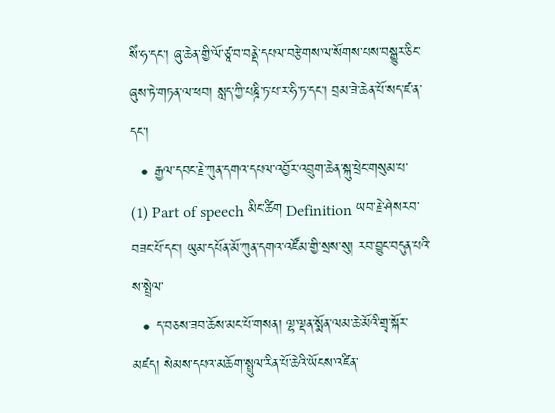སིཾ་ཧ་དང་། ཞུ་ཆེན་གྱི་ལོ་ཙཱ་བ་བནྡེ་དཔལ་བརྩེགས་ལ་སོགས་པས་བསྒྱུར་ཅིང་ཞུས་ཏེ་གཏན་ལ་ཕབ། སླད་ཀྱི་པཎྜི་ཏ་པ་ར་ཧི་ཏ་དང་། བྲམ་ཟེ་ཆེན་པོ་སད་ཛ་ན་དང་།
  • རྒྱལ་དབང་རྗེ་ཀུན་དགའ་དཔལ་འབྱོར་འབྲུག་ཆེན་སྐུ་ཕྲེང་གསུམ་པ་ (1) Part of speech མིང་ཚིག Definition ཡབ་རྗེ་ཤེསརབ་བཟང་པོ་དང་། ཡུམ་དཔོན་མོ་ཀུན་དགའ་འཛོམ་གྱི་སྲས་སུ། རབ་བྱུང་བདུན་པའི་ས་སྤྲེལ་
  • ད་བཅས་ཟབ་ཆོས་མང་པོ་གསན། ལྷ་ལྡན་སྨོན་ལམ་ཆེ་མོའི་གྲྭ་སྐོར་མཛད། སེམས་དཔའ་མཆོག་སྤྲུལ་རིན་པོ་ཆེའི་ཡོངས་འཛིན་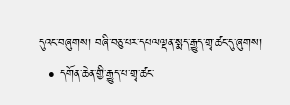དུའང་བཞུགས། བཞི་བཅུ་པར་དཔལལྡན་སྨད་རྒྱུད་གྲྭ་ཚང་དུ་ཞུགས།
  • དགོན་ཆེན་གྱི་རྒྱུད་པ་གྲྭ་ཚང་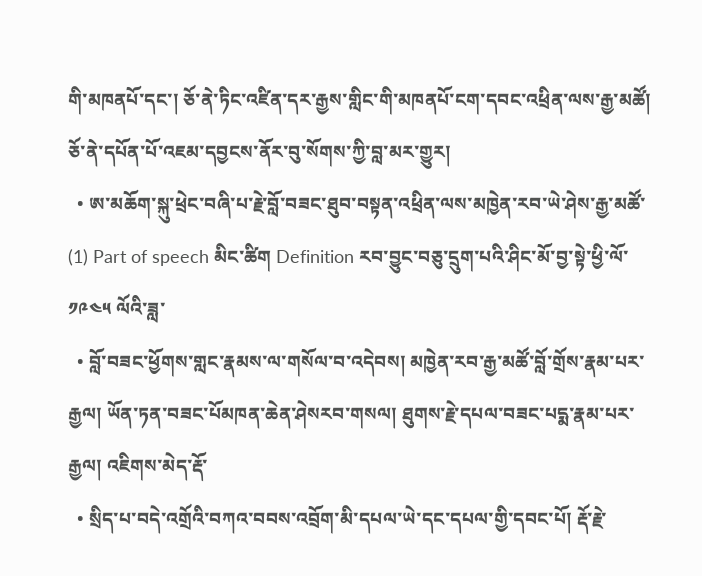གི་མཁནཔོ་དང་། ཅོ་ནེ་ཏིང་འཛིན་དར་རྒྱས་གླིང་གི་མཁནཔོ་ངག་དབང་འཕྲིན་ལས་རྒྱ་མཚོ། ཅོ་ནེ་དཔོན་པོ་འཇམ་དབྱངས་ནོར་བུ་སོགས་ཀྱི་བླ་མར་གྱུར།
  • ཨ་མཆོག་སྐུ་ཕྲེང་བཞི་པ་རྗེ་བློ་བཟང་ཐུབ་བསྟན་འཕྲིན་ལས་མཁྱེན་རབ་ཡེ་ཤེས་རྒྱ་མཚོ་ (1) Part of speech མིང་ཚིག Definition རབ་བྱུང་བཅུ་དྲུག་པའི་ཤིང་མོ་བྱ་སྟེ་ཕྱི་ལོ་ ༡༩༤༥ ལོའི་ཟླ་
  • བློ་བཟང་ཕྱོགས་གླང་རྣམས་ལ་གསོལ་བ་འདེབས། མཁྱེན་རབ་རྒྱ་མཚོ་བློ་གྲོས་རྣམ་པར་རྒྱལ། ཡོན་ཏན་བཟང་པོམཁན་ཆེན་ཤེསརབ་གསལ། ཐུགས་རྗེ་དཔལ་བཟང་པདྨ་རྣམ་པར་རྒྱལ། འཇིགས་མེད་རྡོ་
  • སྲིད་པ་བདེ་འགྲོའི་བཀའ་བབས་འབྲོག་མི་དཔལ་ཡེ་དང་དཔལ་གྱི་དབང་པོ། རྡོ་རྗེ་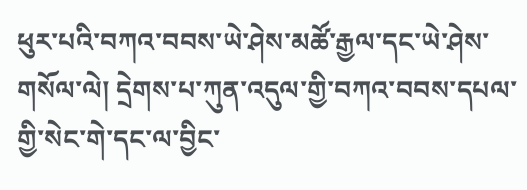ཕུར་པའི་བཀའ་བབས་ཡེ་ཤེས་མཚོ་རྒྱལ་དང་ཡེ་ཤེས་གསོལ་ལེ། དྲེགས་པ་ཀུན་འདུལ་གྱི་བཀའ་བབས་དཔལ་གྱི་སེང་གེ་དང་ལ་བྱིང་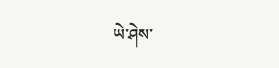ཡེ་ཤེས་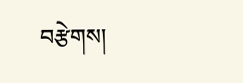བརྩེགས།